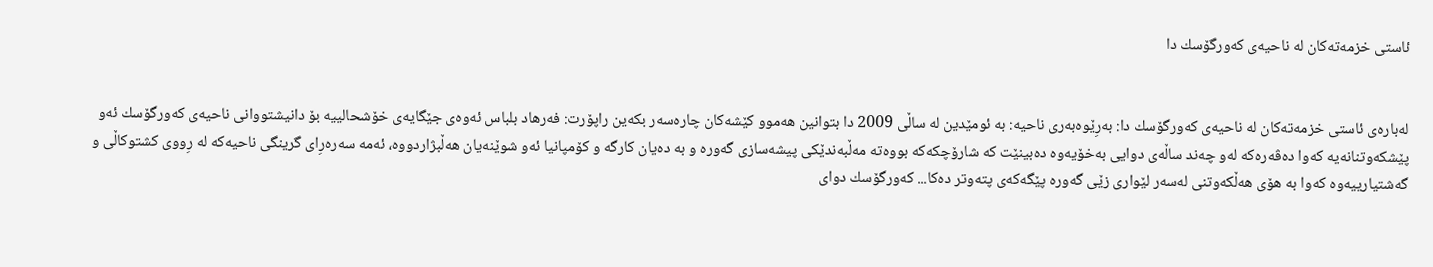ئاستى خزمه‌ته‌كان له‌ ناحیه‌ى كه‌ورگۆسك دا


له‌باره‌ى ئاستى خزمه‌ته‌كان له‌ ناحیه‌ى كه‌ورگۆسك دا: به‌رِێوه‌به‌رى ناحیه‌: به‌ ئومێدین له‌ ساڵى 2009 دا بتوانین هه‌موو كێشه‌كان چاره‌سه‌ر بكه‌ین راپۆرت: فه‌رهاد بلباس ئه‌وه‌ى جێگایه‌ى خۆشحالییه‌ بۆ دانیشتووانى ناحیه‌ى كه‌ورگۆسك ئه‌و پێشكه‌وتنانه‌یه‌ كه‌وا ده‌ڤه‌ره‌كه‌ له‌و چه‌ند ساڵه‌ى دوایى به‌خۆیه‌وه‌ ده‌بینێت كه‌ شارۆچكه‌كه‌ بووه‌ته‌ مه‌ڵبه‌ندێكى پیشه‌سازى گه‌وره‌ و به‌ ده‌یان كارگه‌ و كۆمپانیا ئه‌و شوێنه‌یان هه‌ڵبژاردووه‌، ئه‌مه‌ سه‌ره‌رِاى گرینگى ناحیه‌كه‌ له‌ رِووى كشتوكاڵى و گه‌شتیارییه‌وه‌ كه‌وا به‌ هۆى هه‌ڵكه‌وتنى له‌سه‌ر لێوارى زێى گه‌وره‌ پێگه‌كه‌ى پته‌وتر ده‌كا... كه‌ورگۆسك دواى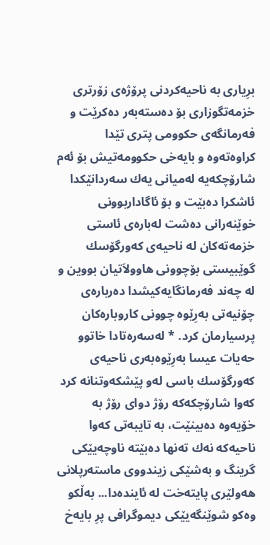برِیارى به‌ ناحیه‌كردنى پرۆژه‌ى زۆرترى خزمه‌تگوزارى بۆ ده‌سته‌به‌ر ده‌كرێت و فه‌رمانگه‌ى حكوومى پترى تێدا كراوه‌ته‌وه‌ و بایه‌خى حكوومه‌تیش بۆ ئه‌م شارۆچكه‌یه‌ له‌میانى یه‌ك سه‌ردانێكدا ئاشكرا ده‌بێت و بۆ ئاگاداربوونى خوێنه‌رانی ده‌شت له‌باره‌ى ئاستى خزمه‌ته‌كان له‌ ناحیه‌ى كه‌ورگۆسك گوێبیستى بۆچوونى هاوولاَتیان بووین و له‌ چه‌ند فه‌رمانگایه‌كیشدا ده‌رباره‌ى چۆنیه‌تى به‌رِێوه‌ چوونى كاروباره‌كان پرسیارمان كرد. * له‌سه‌ره‌تادا خاتوو حه‌یات عیسا به‌رِێوه‌به‌رى ناحیه‌ى كه‌ورگۆسك باسی له‌و پێشكه‌وتنانه‌ كرد كه‌وا شارۆچكه‌كه‌ رۆژ دواى رۆژ به‌ خۆیه‌وه‌ ده‌بینێت، به‌ تایبه‌تى كه‌وا ناحیه‌كه‌ نه‌ك ته‌نها ده‌بێته‌ ناوچه‌یێكى گرینگ و به‌شێكى زیندووى ماسته‌رپلانى هه‌ولێرى پایته‌خت له‌ ئاینده‌دا... به‌ڵكو وه‌كو شوێنگه‌یێكى دیموگرافى پرِ بایه‌خ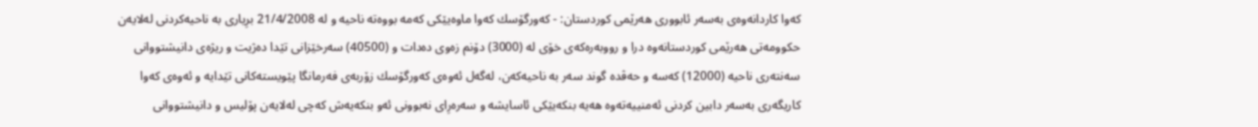كه‌وا كاردانه‌وه‌ى به‌سه‌ر ئابوورى هه‌رێمى كوردستان: - كه‌ورگۆسك كه‌وا ماوه‌یێكى كه‌مه‌ بووه‌ته‌ ناحیه‌ و له‌ 21/4/2008 برِیارى به‌ ناحیه‌كردنى له‌لایه‌ن حكوومه‌تى هه‌رێمى كوردستانه‌وه‌ درا و رووبه‌ره‌كه‌ى خۆى له‌ (3000) دۆنم زه‌وى ده‌دات و (40500) سه‌رخێزانى تێدا ده‌ژیت و ریژه‌ى دانیشتووانى سه‌نته‌رى ناحیه‌ (12000) كه‌سه‌ و حه‌ڤده‌ گوند سه‌ر به‌ ناحیه‌كه‌ن، له‌گه‌ل ئه‌وه‌ى كه‌ورگۆسك زۆربه‌ى فه‌رمانگا پێویسته‌كانى تێدایه‌ و ئه‌وه‌ى كه‌وا كاریگه‌رى به‌سه‌ر دابین كردنى ئه‌منییه‌ته‌وه‌ هه‌یه‌ بنكه‌یێكى ئاسایشه‌ و سه‌ره‌رِاى نه‌بوونى ئه‌و بنكه‌یه‌ش كه‌چى له‌لایه‌ن پۆلیس و دانیشتووانى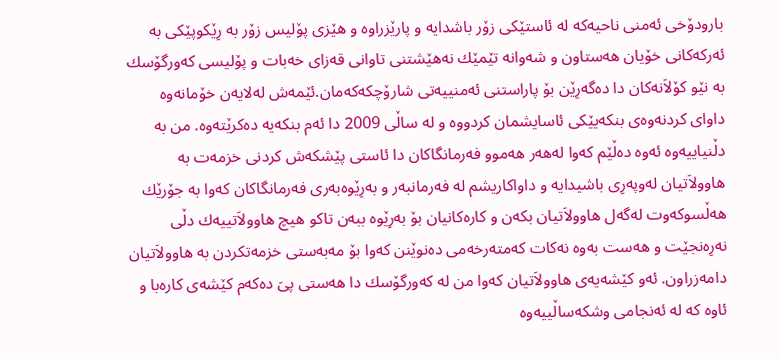بارودۆخى ئه‌منى ناحیه‌كه‌ له‌ ئاستێكى زۆر باشدایه‌ و پارێزراوه‌ و هێزى پۆلیس زۆر به‌ رِێكوپێكى به‌ ئه‌ركه‌كانى خۆیان هه‌ستاون و شه‌وانه‌ تێمێك نه‌هێشتنى تاوانى قه‌زاى خه‌بات و پۆلیسی كه‌ورگۆسك به‌ نێو كۆلاَنه‌كان دا ده‌گه‌رِێن بۆ پاراستنى ئه‌منییه‌تى شارۆچكه‌كه‌مان.ئێمه‌ش له‌لایه‌ن خۆمانه‌وه‌ داواى كردنه‌وه‌ى بنكه‌یێكى ئاسایشمان كردووه‌ و له‌ ساڵى 2009 دا ئه‌م بنكه‌یه‌ ده‌كرێته‌وه‌. من به‌ دڵنیاییه‌وه‌ ئه‌وه‌ ده‌ڵێم كه‌وا له‌هه‌ر هه‌موو فه‌رمانگاكان دا ئاستى پێشكه‌ش كردنى خزمه‌ت به‌ هاوولاَتیان له‌وپه‌رِى باشیدایه‌ و داواكاریشم له‌ فه‌رمانبه‌ر و به‌رِێوه‌به‌رى فه‌رمانگاكان كه‌وا به‌ جۆرێك هه‌ڵسوكه‌وت له‌گه‌ل هاوولاَتیان بكه‌ن و كاره‌كانیان بۆ به‌رِێوه‌ ببه‌ن تاكو هیچ هاوولاَتییه‌ك دڵى نه‌رِه‌نجێت و هه‌ست به‌وه‌ نه‌كات كه‌مته‌رخه‌مى ده‌نوێنن كه‌وا بۆ مه‌به‌ستى خزمه‌تكردن به‌ هاوولاَتیان دامه‌زراون. ئه‌و كێشه‌یه‌ى هاوولاَتیان كه‌وا من له‌ كه‌ورگۆسك دا هه‌ستى پىَ ده‌كه‌م كێشه‌ى كاره‌با و ئاوه‌ كه‌ له‌ ئه‌نجامى وشكه‌ساڵییه‌وه‌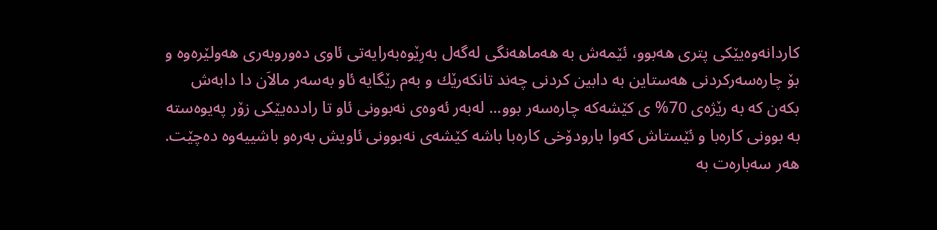كاردانه‌وه‌یێكى پترى هه‌بوو، ئێمه‌ش به‌ هه‌ماهه‌نگى له‌گه‌ل به‌رِێوه‌به‌رایه‌تى ئاوى ده‌وروبه‌رى هه‌ولێره‌وه‌ و بۆ چاره‌سه‌ركردنى هه‌ستاین به‌ دابین كردنى چه‌ند تانكه‌رێك و به‌م رێگایه‌ ئاو به‌سه‌ر مالاَن دا دابه‌ش بكه‌ن كه‌ به‌ رێژه‌ى 70% ى كێشه‌كه‌ چاره‌سه‌ر بوو... له‌به‌ر ئه‌وه‌ى نه‌بوونى ئاو تا رادده‌یێكى زۆر په‌یوه‌سته‌ به‌ بوونى كاره‌با و ئێستاش كه‌وا بارودۆخى كاره‌با باشه‌ كێشه‌ى نه‌بوونى ئاویش به‌ره‌و باشییه‌وه‌ ده‌چێت. هه‌ر سه‌باره‌ت به‌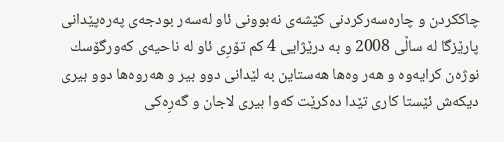چاككردن و چاره‌سه‌ركردنى كێشه‌ى نه‌بوونى ئاو له‌سه‌ر بودجه‌ى په‌ره‌پێدانى پارێزگا له‌ ساڵى 2008 و به‌ درێژایى 4 كم تۆرِى ئاو له‌ ناحیه‌ى كه‌ورگۆسك نوژه‌ن كرایه‌وه‌ و هه‌ر وه‌ها هه‌ستاین به‌ لێدانى دوو بیر و هه‌روه‌ها دوو بیرى دیكه‌ش ئێستا كارى تێدا ده‌كرێت كه‌وا بیرى لاجان و گه‌رِه‌كى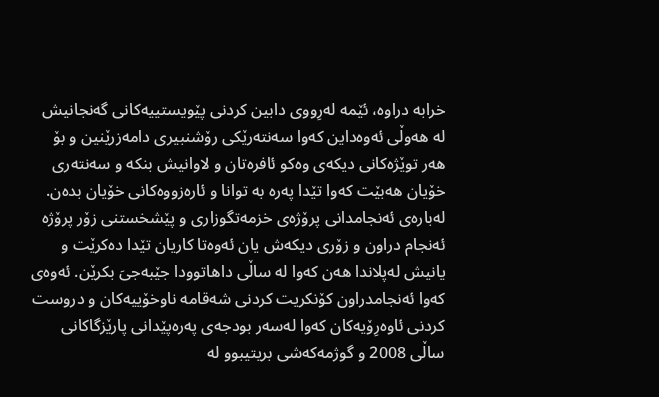خرابه‌ دراوه‌، ئێمه‌ له‌رِووى دابین كردنى پێویستییه‌كانى گه‌نجانیش له‌ هه‌وڵى ئه‌وه‌داین كه‌وا سه‌نته‌رێكى رۆشنبیرى دامه‌زرێنین و بۆ هه‌ر توێژه‌كانى دیكه‌ى وه‌كو ئافره‌تان و لاوانیش بنكه‌ و سه‌نته‌رى خۆیان هه‌بێت كه‌وا تێدا په‌ره‌ به‌ توانا و ئاره‌زووه‌كانى خۆیان بده‌ن. له‌باره‌ى ئه‌نجامدانى پرۆژه‌ى خزمه‌تگوزارى و پێشخستنى زۆر پرۆژه‌ ئه‌نجام دراون و زۆرى دیكه‌ش یان ئه‌وه‌تا كاریان تێدا ده‌كرێت و یانیش له‌پلاندا هه‌ن كه‌وا له‌ ساڵى داهاتوودا جێبه‌جىَ بكرێن. ئه‌وه‌ى كه‌وا ئه‌نجامدراون كۆنكریت كردنى شه‌قامه‌ ناوخۆییه‌كان و دروست كردنى ئاوه‌رِۆیه‌كان كه‌وا له‌سه‌ر بودجه‌ى په‌ره‌پێدانى پارێزگاكانى ساڵى 2008 و گوژمه‌كه‌شى بریتیبوو له‌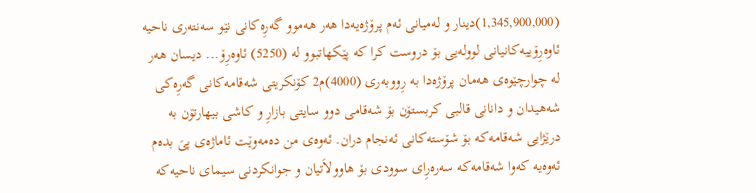(1,345,900,000)دینار و له‌میانى ئه‌م پرۆژه‌یه‌دا هه‌ر هه‌موو گه‌رِه‌كانى نێو سه‌نته‌رى ناحیه‌ ئاوه‌رِۆییه‌كانیانى لووله‌یى بۆ دروست كرا كه‌ پێكهاتبوو له‌ (5250) ئاوه‌رِۆ... دیسان هه‌ر له‌ چوارچێوه‌ى هه‌مان پرۆژه‌دا به‌ رِووبه‌رى (4000)م2 كۆنكریتى شه‌قامه‌كانى گه‌رِه‌كى شه‌هیدان و دانانى قالبى كربستۆن بۆ شه‌قامى دوو سایتى بازارِ و كاشی بیهارتۆن به‌ درێژایى شه‌قامه‌كه‌ بۆ شۆسته‌كانى ئه‌نجام دران. ئه‌وه‌ى من ده‌مه‌وێت ئاماژه‌ى پىَ بده‌م ئه‌وه‌یه‌ كه‌وا شه‌قامه‌كه‌ سه‌ره‌رِاى سوودى بۆ هاوولاَتیان و جوانكردنى سیماى ناحیه‌كه‌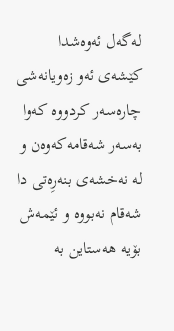له‌گه‌ل ئه‌وه‌شدا كێشه‌ى ئه‌و زه‌ویانه‌شی چاره‌سه‌ر كردووه‌ كه‌وا به‌سه‌ر شه‌قامه‌كه‌وه‌ن و له‌ نه‌خشه‌ى بنه‌رِه‌تى دا شه‌قام نه‌بووه‌ و ئێمه‌ش بۆیه‌ هه‌ستاین به‌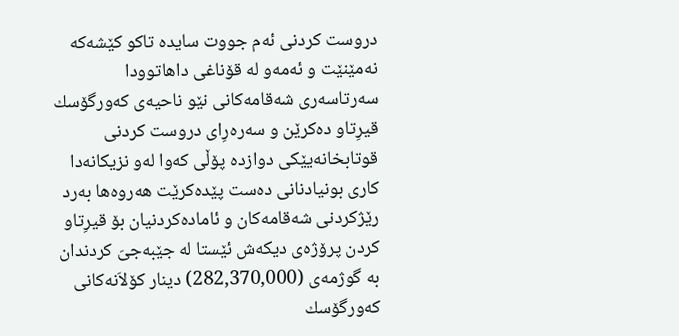دروست كردنى ئه‌م جووت سایده‌ تاكو كێشه‌كه‌ نه‌مێنێت و ئه‌مه‌و له‌ قۆناغى داهاتوودا سه‌رتاسه‌رى شه‌قامه‌كانى نێو ناحیه‌ى كه‌ورگۆسك قیرِتاو ده‌كرێن و سه‌ره‌رِاى دروست كردنى قوتابخانه‌یێكى دوازده‌ پۆڵى كه‌وا له‌و نزیكانه‌دا كارى بونیادنانى ده‌ست پێده‌كرێت هه‌روه‌ها به‌رد رێژكردنى شه‌قامه‌كان و ئاماده‌كردنیان بۆ قیرِتاو كردن پرۆژه‌ى دیكه‌ش ئێستا له‌ جێبه‌جىَ كردندان به‌ گوژمه‌ى (282,370,000) دینار كۆلاَنه‌كانى كه‌ورگۆسك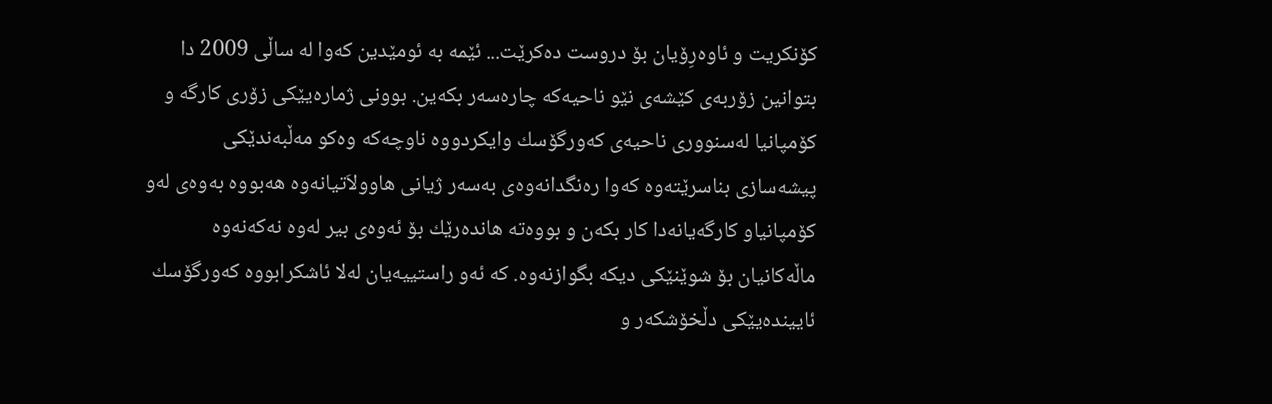كۆنكریت و ئاوه‌رِۆیان بۆ دروست ده‌كرێت... ئێمه‌ به‌ ئومێدین كه‌وا له‌ ساڵى 2009 دا بتوانین زۆربه‌ى كێشه‌ى نێو ناحیه‌كه‌ چاره‌سه‌ر بكه‌ین. بوونى ژماره‌یێكى زۆرى كارگه‌ و كۆمپانیا له‌سنوورى ناحیه‌ى كه‌ورگۆسك وایكردووه‌ ناوچه‌كه‌ وه‌كو مه‌ڵبه‌ندێكى پیشه‌سازى بناسرێته‌وه‌ كه‌وا ره‌نگدانه‌وه‌ى به‌سه‌ر ژیانى هاوولاَتیانه‌وه‌ هه‌بووه‌ به‌وه‌ى له‌و كۆمپانیاو كارگه‌یانه‌دا كار بكه‌ن و بووه‌ته‌ هانده‌رێك بۆ ئه‌وه‌ى بیر له‌وه‌ نه‌كه‌نه‌وه‌ ماڵه‌كانیان بۆ شوێنێكى دیكه‌ بگوازنه‌وه‌. كه‌ ئه‌و راستییه‌یان له‌لا ئاشكرابووه‌ كه‌ورگۆسك ئایینده‌یێكى دڵخۆشكه‌ر و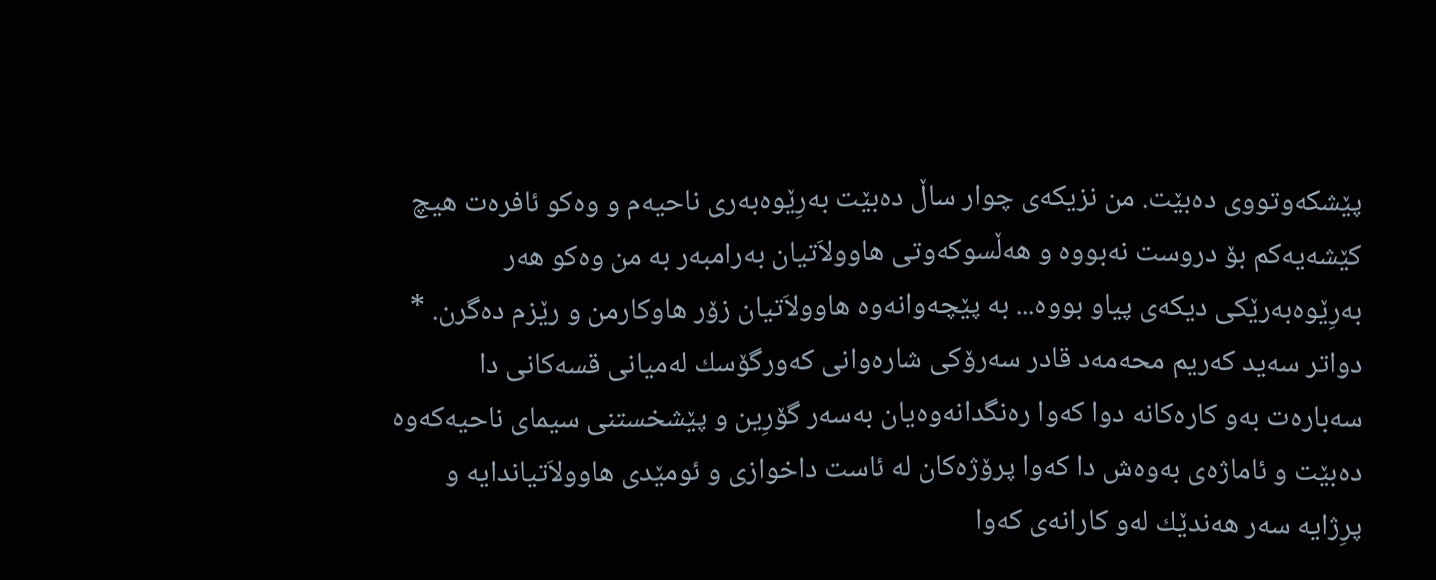پێشكه‌وتووى ده‌بێت. من نزیكه‌ى چوار ساڵ ده‌بێت به‌رِێوه‌به‌رى ناحیه‌م و وه‌كو ئافره‌ت هیچ كێشه‌یه‌كم بۆ دروست نه‌بووه‌ و هه‌ڵسوكه‌وتى هاوولاَتیان به‌رامبه‌ر به‌ من وه‌كو هه‌ر به‌رِێوه‌به‌رێكى دیكه‌ى پیاو بووه‌... به‌ پێچه‌وانه‌وه‌ هاوولاَتیان زۆر هاوكارمن و رێزم ده‌گرن. * دواتر سه‌ید كه‌ریم محه‌مه‌د قادر سه‌رۆكى شاره‌وانى كه‌ورگۆسك له‌میانى قسه‌كانى دا سه‌باره‌ت به‌و كاره‌كانه‌ دوا كه‌وا ره‌نگدانه‌وه‌یان به‌سه‌ر گۆرِین و پێشخستنى سیماى ناحیه‌كه‌وه‌ ده‌بێت و ئاماژه‌ى به‌وه‌ش دا كه‌وا پرۆژه‌كان له‌ ئاست داخوازى و ئومێدى هاوولاَتیاندایه‌ و پرِژایه‌ سه‌ر هه‌ندێك له‌و كارانه‌ى كه‌وا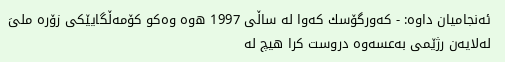ئه‌نجامیان داوه‌: - كه‌ورگۆسك كه‌وا له‌ ساڵى 1997 ه‌وه‌ وه‌كو كۆمه‌ڵگایێكى زۆره‌ ملىَ له‌لایه‌ن رژێمى به‌عسه‌وه‌ دروست كرا هیچ له‌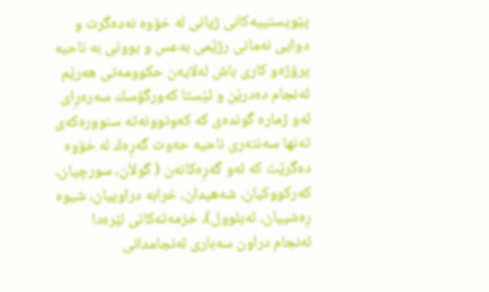پێویستییه‌كانى ژیانى له‌ خۆوه‌ نه‌ده‌گرت و دوایى نه‌مانى رژێمى به‌عس و بوونى به‌ ناحیه‌ پرۆژه‌و كارى باش له‌لایه‌ن حكوومه‌تى هه‌رێم ئه‌نجام ده‌درێن و ئێستا كه‌ورگۆسك سه‌ره‌رِاى ئه‌و ژماره‌ گونده‌ى كه‌ كه‌وتوونه‌ته‌ سنووره‌كه‌ى ته‌نها سه‌نته‌رى ناحیه‌ حه‌وت گه‌رِه‌ك له‌ خۆوه‌ ده‌گرێت كه‌ ئه‌و گه‌رِه‌كانه‌ن ( گولاَن، سورچیان، كه‌ركووكیان، شه‌هیدان، خرابه‌ دراوییان، شیوه‌ رِه‌شییان، ئه‌یلوول)، خزمه‌ته‌كانى لێره‌دا ئه‌نجام دراون سه‌بارى ئه‌نجامدانى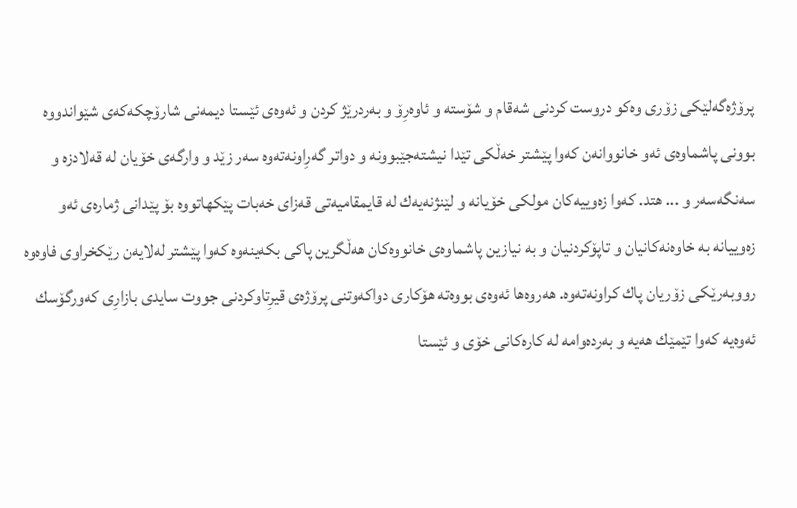پرۆژه‌گه‌لێكى زۆرى وه‌كو دروست كردنى شه‌قام و شۆسته‌ و ئاوه‌رِۆ و به‌ردرێژ كردن و ئه‌وه‌ى ئێستا دیمه‌نى شارۆچكه‌كه‌ى شێواندووه‌ بوونى پاشماوه‌ى ئه‌و خانووانه‌ن كه‌وا پێشتر خه‌ڵكى تێدا نیشته‌جێبوونه‌ و دواتر گه‌رِاونه‌ته‌وه‌ سه‌ر زێد و وارگه‌ى خۆیان له‌ قه‌لادزه‌ و سه‌نگه‌سه‌ر و ... هتد. كه‌وا زه‌وییه‌كان مولكى خۆیانه‌ و لێنژنه‌یه‌ك له‌ قایمقامیه‌تى قه‌زاى خه‌بات پێكهاتووه‌ بۆ پێدانى ژماره‌ى ئه‌و زه‌وییانه‌ به‌ خاوه‌نه‌كانیان و تاپۆكردنیان و به‌ نیازین پاشماوه‌ى خانووه‌كان هه‌ڵگرین پاكى بكه‌ینه‌وه‌ كه‌وا پێشتر له‌لایه‌ن رێكخراوى فاوه‌وه‌ رووبه‌رێكى زۆریان پاك كراونه‌ته‌وه‌. هه‌روه‌ها ئه‌وه‌ى بووه‌ته‌ هۆكارى دواكه‌وتنى پرۆژه‌ى قیرِتاوكردنى جووت سایدى بازارِى كه‌ورگۆسك ئه‌وه‌یه‌ كه‌وا تێمێك هه‌یه‌ و به‌رده‌وامه‌ له‌ كاره‌كانى خۆى و ئێستا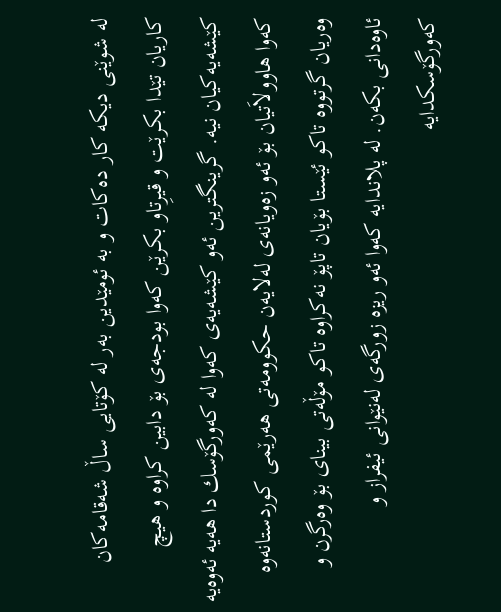له‌ شوێنى دیكه‌ كار ده‌كات و به‌ ئومێدین به‌ر له‌ كۆتایى ساڵ شه‌قامه‌كان كاریان تێدا بكرێت و قیرِتاو بكرێن كه‌وا بودجه‌ى بۆ دابین كراوه‌ و هیچ كێشه‌یه‌كیان نیه‌. گرینگترین ئه‌و كێشه‌یه‌ى كه‌وا له‌ كه‌ورگۆسك دا هه‌یه‌ ئه‌وه‌یه‌ كه‌وا هاوولاَتیان بۆ ئه‌و زه‌ویانه‌ى له‌لایه‌ن حكوومه‌تى هه‌رێمى كوردستانه‌وه‌ وه‌ریان گرتووه‌ تاكو ئێستا بۆیان تاپۆ نه‌كراوه‌ تاكو مۆڵه‌تى بیناى بۆ وه‌رگرن و ئاوه‌دانى بكه‌ن. له‌ پلاندایه‌ كه‌وا ئه‌و ریزه‌ زورگه‌ى له‌نێوانى ئیفراز و كه‌ورگۆسكدایه‌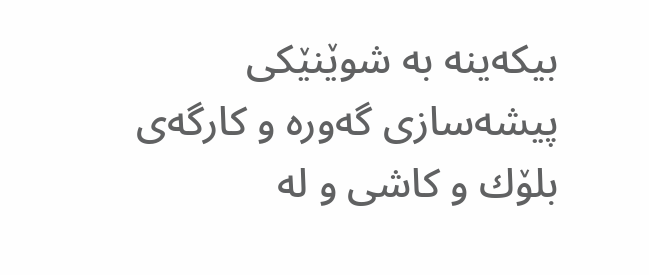بیكه‌ینه‌ به‌ شوێنێكى پیشه‌سازى گه‌وره‌ و كارگه‌ى بلۆك و كاشی و له‌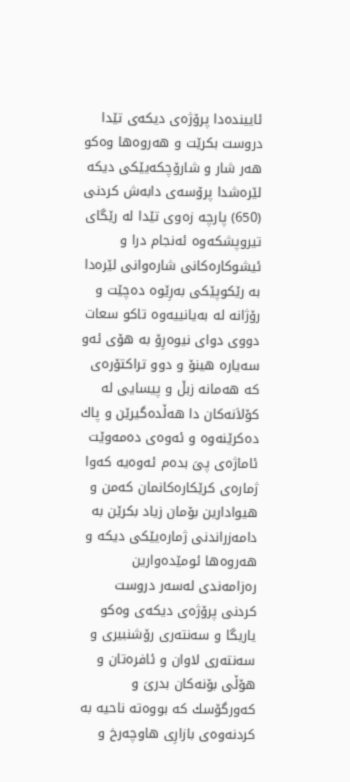ئایینده‌دا پرۆژه‌ى دیكه‌ى تێدا دروست بكرێت و هه‌روه‌ها وه‌كو هه‌ر شار و شارۆچكه‌یێكى دیكه‌ لێره‌شدا پرۆسه‌ى دابه‌ش كردنى (650) پارچه‌ زه‌وى تێدا له‌ رێگاى تیروپشكه‌وه‌ ئه‌نجام درا و ئیشوكاره‌كانى شاره‌وانى لێره‌دا به‌ رێكوپێكى به‌رِێوه‌ ده‌چێت و رۆژانه‌ له‌ به‌یانییه‌وه‌ تاكو سعات دووى دواى نیوه‌رِۆ به‌ هۆى ئه‌و سه‌یاره‌ هینۆ و دوو تراكتۆره‌ى كه‌ هه‌مانه‌ زبڵ و پیسایى له‌ كۆلاَنه‌كان دا هه‌ڵده‌گیرێن و پاك ده‌كرێنه‌وه‌ و ئه‌وه‌ى ده‌مه‌وێت ئاماژه‌ى پىَ بده‌م ئه‌وه‌یه‌ كه‌وا ژماره‌ى كرێكاره‌كانمان كه‌من و هیوادارین بۆمان زیاد بكرێن به‌ دامه‌زراندنى ژماره‌یێكى دیكه‌ و هه‌روه‌ها ئومێده‌وارین ره‌زامه‌ندى له‌سه‌ر دروست كردنى پرۆژه‌ى دیكه‌ى وه‌كو یاریگا و سه‌نته‌رى رۆشنبیرى و سه‌نته‌رى لاوان و ئافره‌تان و هۆڵى بۆنه‌كان بدرىَ و كه‌ورگۆسك كه‌ بووه‌ته‌ ناحیه‌ به‌ كردنه‌وه‌ى بازارِى هاوچه‌رخ و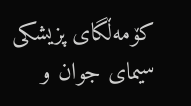كۆمه‌ڵگاى پزیشكی سیماى جوان و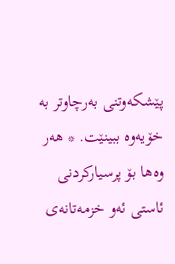پێشكه‌وتنى به‌رچاوتر به‌ خۆیه‌وه‌ ببینێت. * هه‌ر وه‌ها بۆ پرسیاركردنى ئاستى ئه‌و خزمه‌تانه‌ى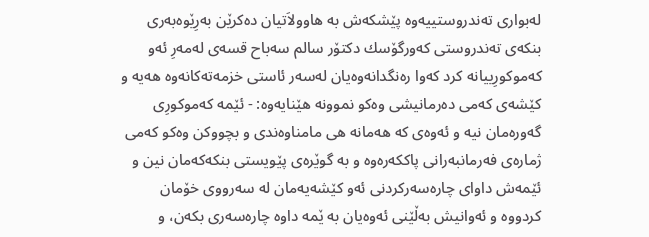له‌بوارى ته‌ندروستییه‌وه‌ پێشكه‌ش به‌ هاوولاَتیان ده‌كرێن به‌رِێوه‌به‌رى بنكه‌ى ته‌ندروستى كه‌ورگۆسك دكتۆر سالم سه‌باح قسه‌ى له‌مه‌رِ ئه‌و كه‌موكورِییانه‌ كرد كه‌وا ره‌نگدانه‌وه‌یان له‌سه‌ر ئاستى خزمه‌ته‌كانه‌وه‌ هه‌یه‌ و كێشه‌ى كه‌مى ده‌رمانیشی وه‌كو نموونه‌ هێنایه‌وه‌: - ئێمه‌ كه‌موكورِى گه‌وره‌مان نیه‌ و ئه‌وه‌ى كه‌ هه‌مانه‌ هى مامناوه‌ندی و بچووكن وه‌كو كه‌مى ژماره‌ى فه‌رمانبه‌رانى پاككه‌ره‌وه‌ و به‌ گوێره‌ى پێویستى بنكه‌كه‌مان نین و ئێمه‌ش داواى چاره‌سه‌ركردنى ئه‌و كێشه‌یه‌مان له‌ سه‌رووى خۆمان كردووه‌ و ئه‌وانیش به‌ڵێنى ئه‌وه‌یان به‌ ێمه‌ داوه‌ چاره‌سه‌رى بكه‌ن، و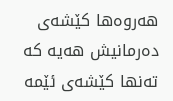هه‌روه‌ها كێشه‌ى ده‌رمانیش هه‌یه‌ كه‌ ته‌نها كێشه‌ى ئێمه‌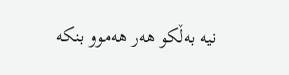نیه‌ به‌ڵكو هه‌ر هه‌موو بنكه‌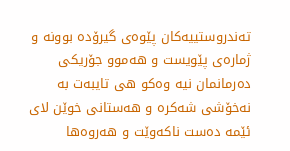ته‌ندروستییه‌كان پێوه‌ى گیرۆده‌ بوونه‌ و ژماره‌ى پێویست و هه‌موو جۆریكى ده‌رمانمان نیه‌ وه‌كو هى تایبه‌ت به‌ نه‌خۆشى شه‌كره‌ و هه‌ستانى خوێن لاى ئێمه‌ ده‌ست ناكه‌وێت و هه‌روه‌ها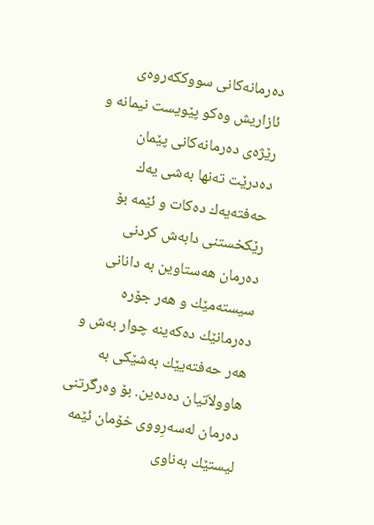ده‌رمانه‌كانى سووككه‌روه‌ى ئازاریش وه‌كو پێویست نیمانه‌ و رێژه‌ى ده‌رمانه‌كانى پێمان ده‌درێت ته‌نها به‌شی یه‌ك حه‌فته‌یه‌ك ده‌كات و ئێمه‌ بۆ رێكخستنى دابه‌ش كردنى ده‌رمان هه‌ستاوین به‌ دانانى سیسته‌مێك و هه‌ر جۆره‌ ده‌رمانێك ده‌كه‌ینه‌ چوار به‌ش و هه‌ر حه‌فته‌یێك به‌شێكى به‌ هاوولاَتیان ده‌ده‌ین. بۆ وه‌رگرتنى ده‌رمان له‌سه‌رِووى خۆمان ئێمه‌ لیستێك به‌ناوى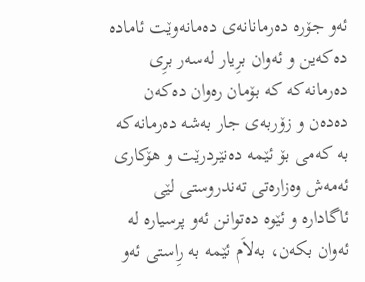ئه‌و جۆره‌ ده‌رمانانه‌ى ده‌مانه‌وێت ئاماده‌ ده‌كه‌ین و ئه‌وان برِیار له‌سه‌ر برِى ده‌رمانه‌كه‌ كه‌ بۆمان ره‌وان ده‌كه‌ن ده‌ده‌ن و زۆربه‌ى جار به‌شه‌ ده‌رمانه‌كه‌ به‌ كه‌مى بۆ ئێمه‌ ده‌نێردرێت و هۆكارى ئه‌مه‌ش وه‌زاره‌تى ته‌ندروستى لێى ئاگاداره‌ و ئێوه‌ ده‌توانن ئه‌و پرسیاره‌ له‌ ئه‌وان بكه‌ن، به‌لاَم ئێمه‌ به‌ رِاستى ئه‌و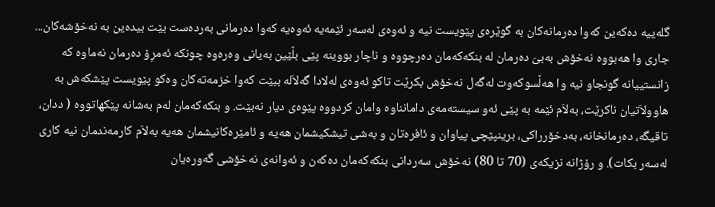گله‌ییه‌ ده‌كه‌ین كه‌وا ده‌رمانه‌كان به‌ گوێره‌ى پێویست نیه‌ و ئه‌وه‌ى له‌سه‌ر ئێمه‌یه‌ ئه‌وه‌یه‌ كه‌وا ده‌رمانى به‌رده‌ست بێت بیده‌ین به‌ نه‌خۆشه‌كان... جارى وا هه‌بووه‌ نه‌خۆش به‌بىَ ده‌رمان له‌ بنكه‌كه‌مان ده‌رچووه‌ و ناچار بووینه‌ پێى بڵێین به‌یانى وه‌ره‌وه‌ چونكه‌ ئه‌مرِۆ ده‌رمان نه‌ماوه‌ كه‌ زانستییانه‌ گونجاو نیه‌ وا هه‌ڵسوكه‌وت له‌گه‌ل نه‌خۆش بكرێت تاكو ئه‌وه‌ى له‌لادا گه‌لاَله‌ ببێت كه‌وا خزمه‌ته‌كان وه‌كو پێویست پێشكه‌ش به‌ هاوولاَتیان ناكرێت، به‌لاَم ئێمه‌ به‌ پێى ئه‌و سیسته‌مه‌ى دامانناوه‌ وامان كردووه‌ پێوه‌ى دیار نه‌بێت. و بنكه‌كه‌مان له‌م به‌شانه‌ پێكهاتووه‌ ( ددان، تاقیگه‌، ده‌رمانخانه‌، به‌دخۆرراكی، برینپێچى پیاوان و ئافره‌تان و به‌شی تیشكیشمان هه‌یه‌ و ئامێره‌كانیشمان هه‌یه‌ به‌لاَم كارمه‌ندمان نیه‌ كارى له‌سه‌ر بكات). و رۆژانه‌ نزیكه‌ى (70 تا 80) نه‌خۆش سه‌ردانى بنكه‌كه‌مان ده‌كه‌ن و ئه‌وانه‌ى نه‌خۆشى گه‌وره‌یان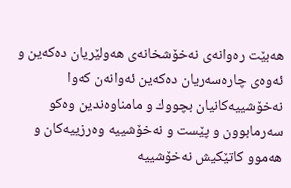هه‌بێت ره‌وانه‌ى نه‌خۆشخانه‌ى هه‌ولێریان ده‌كه‌ین و ئه‌وه‌ى چاره‌سه‌ریان ده‌كه‌ین ئه‌وانه‌ن كه‌وا نه‌خۆشییه‌كانیان بچووك و مامناوه‌ندین وه‌كو سه‌رمابوون و پێست و نه‌خۆشییه‌ وه‌رزییه‌كان و هه‌موو كاتێكیش نه‌خۆشییه‌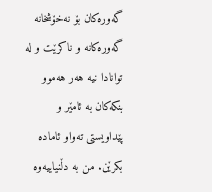گه‌وره‌كان بۆ نه‌خۆشخانه‌ گه‌وره‌كانه‌ و ناكرێت و له‌ توانادا نیه‌ هه‌ر هه‌موو بنكه‌كان به‌ ئامێر و پێداویستى ته‌واو ئاماده‌ بكرێن. من به‌ دڵنیاییه‌وه‌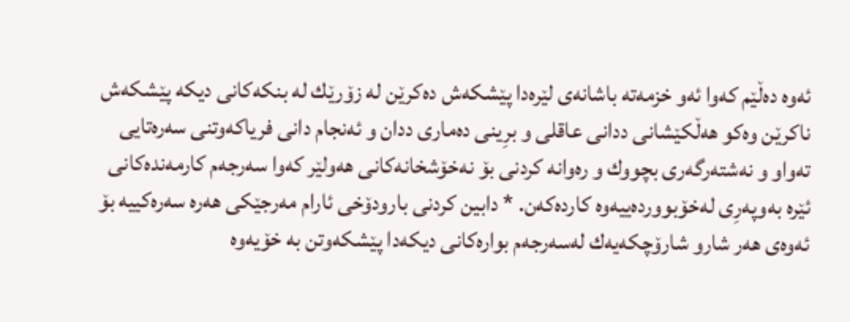ئه‌وه‌ ده‌ڵێم كه‌وا ئه‌و خزمه‌ته‌ باشانه‌ى لێره‌دا پێشكه‌ش ده‌كرێن له‌ زۆرێك له‌ بنكه‌كانى دیكه‌ پێشكه‌ش ناكرێن وه‌كو هه‌ڵكێشانى ددانى عاقلى و برِینى ده‌مارى ددان و ئه‌نجام دانى فریاكه‌وتنى سه‌ره‌تایى ته‌واو و نه‌شته‌رگه‌رى بچووك و ره‌وانه‌ كردنى بۆ نه‌خۆشخانه‌كانى هه‌ولێر كه‌وا سه‌رجه‌م كارمه‌نده‌كانى ئێره‌ به‌وپه‌رِى له‌خۆبوورده‌ییه‌وه‌ كارده‌كه‌ن. * دابین كردنى بارودۆخى ئارام مه‌رجێكى هه‌ره‌ سه‌ره‌كییه‌ بۆ ئه‌وه‌ى هه‌ر شارو شارۆچكه‌یه‌ك له‌سه‌رجه‌م بواره‌كانى دیكه‌دا پێشكه‌وتن به‌ خۆیه‌وه‌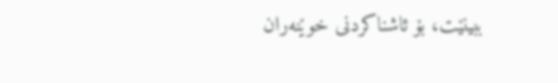ببینێت، بۆ ئاشناكردنى خوێنه‌ران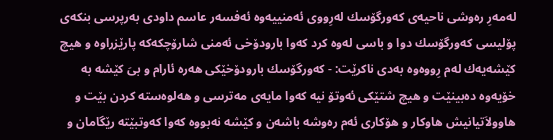له‌مه‌رِ ره‌وشی ناحیه‌ى كه‌ورگۆسك له‌رِووى ئه‌منییه‌وه‌ ئه‌فسه‌ر عاسم داودى به‌رپرسی بنكه‌ى پۆلیسی كه‌ورگۆسك دوا و باسی له‌وه‌ كرد كه‌وا بارودۆخى ئه‌منى شارۆچكه‌كه‌ پارێزراوه‌ و هیچ كێشه‌یه‌ك له‌م رِووه‌وه‌ به‌دى ناكرێت: - كه‌ورگۆسك بارودۆخێكى هه‌ره‌ ئارام و بىَ كێشه‌ به‌ خۆیه‌وه‌ ده‌بینێت و هیچ شتێكى ئه‌وتۆ نیه‌ كه‌وا مایه‌ى مه‌ترسى و هه‌لوه‌سته‌ كردن بێت و هاوولاَتیانیش هاوكار و هۆكارى ئه‌م ره‌وشه‌ باشه‌ن و كێشه‌ نه‌بووه‌ كه‌وا كه‌وتبێته‌ رێگامان و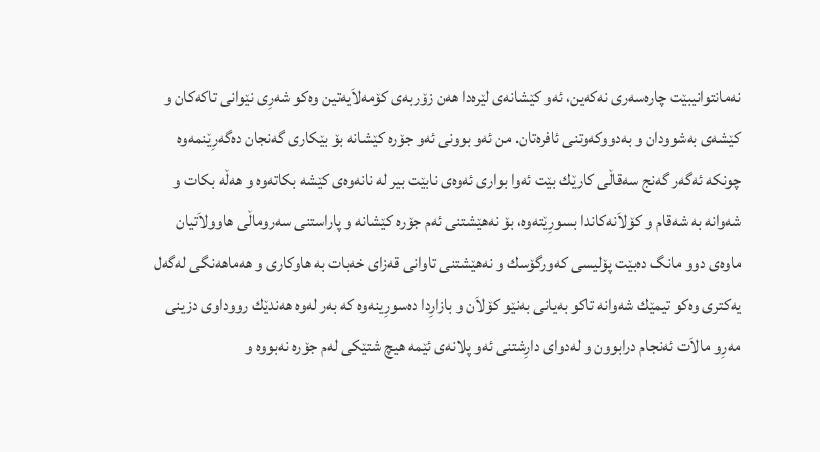نه‌مانتوانیبێت چاره‌سه‌رى نه‌كه‌ین، ئه‌و كێشانه‌ى لێره‌دا هه‌ن زۆربه‌ى كۆمه‌لاَیه‌تین وه‌كو شه‌رِى نێوانى تاكه‌كان و كێشه‌ى به‌شوودان و به‌دووكه‌وتنى ئافره‌تان. من ئه‌و بوونى ئه‌و جۆره‌ كێشانه‌ بۆ بێكارى گه‌نجان ده‌گه‌رِێنمه‌وه‌ چونكه‌ ئه‌گه‌ر گه‌نج سه‌قاڵى كارێك بێت ئه‌وا بوارى ئه‌وه‌ى نابێت بیر له‌ نانه‌وه‌ى كێشه‌ بكاته‌وه‌ و هه‌ڵه‌ بكات و شه‌وانه‌ به‌ شه‌قام و كۆلاَنه‌كاندا بسورِێته‌وه‌، بۆ نه‌هێشتنى ئه‌م جۆره‌ كێشانه‌ و پاراستنى سه‌روماڵى هاوولاَتیان ماوه‌ى دوو مانگ ده‌بێت پۆلیسی كه‌ورگۆسك و نه‌هێشتنى تاوانى قه‌زاى خه‌بات به‌ هاوكارى و هه‌ماهه‌نگى له‌گه‌ل یه‌كترى وه‌كو تیمێك شه‌وانه‌ تاكو به‌یانى به‌نێو كۆلاَن و بازارِدا ده‌سورِینه‌وه‌ كه‌ به‌ر له‌وه‌ هه‌ندێك رووداوى دزینى مه‌رِو مالاَت ئه‌نجام درابوون و له‌دواى دارِشتنى ئه‌و پلانه‌ى ئێمه‌ هیچ شتێكى له‌م جۆره‌ نه‌بووه‌ و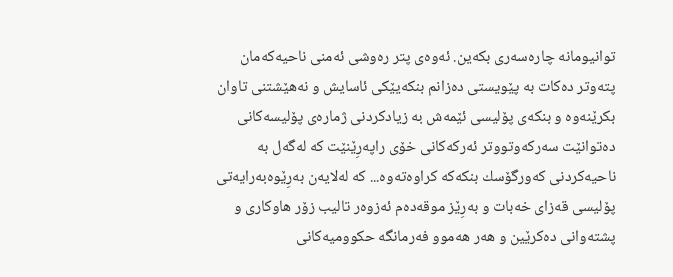توانیومانه‌ چاره‌سه‌رى بكه‌ین. ئه‌وه‌ى پتر ره‌وشی ئه‌منى ناحیه‌كه‌مان پته‌وتر ده‌كات به‌ پێویستى ده‌زانم بنكه‌یێكى ئاسایش و نه‌هێشتنى تاوان بكرێنه‌وه‌ و بنكه‌ى پۆلیسی ئێمه‌ش به‌ زیادكردنى ژماره‌ى پۆلیسه‌كانى ده‌توانێت سه‌ركه‌وتووتر ئه‌ركه‌كانى خۆى راپه‌رِێنێت كه‌ له‌گه‌ل به‌ ناحیه‌كردنى كه‌ورگۆسك بنكه‌كه‌ كراوه‌ته‌وه‌... كه‌ له‌لایه‌ن به‌رِێوه‌به‌رایه‌تى پۆلیسی قه‌زاى خه‌بات و به‌رِێز موقه‌ده‌م ئه‌زوه‌ر تالیب زۆر هاوكارى و پشته‌وانى ده‌كرێین و هه‌ر هه‌موو فه‌رمانگه‌ حكوومیه‌كانى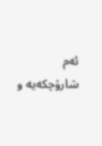ئه‌م شارۆچكه‌یه‌ و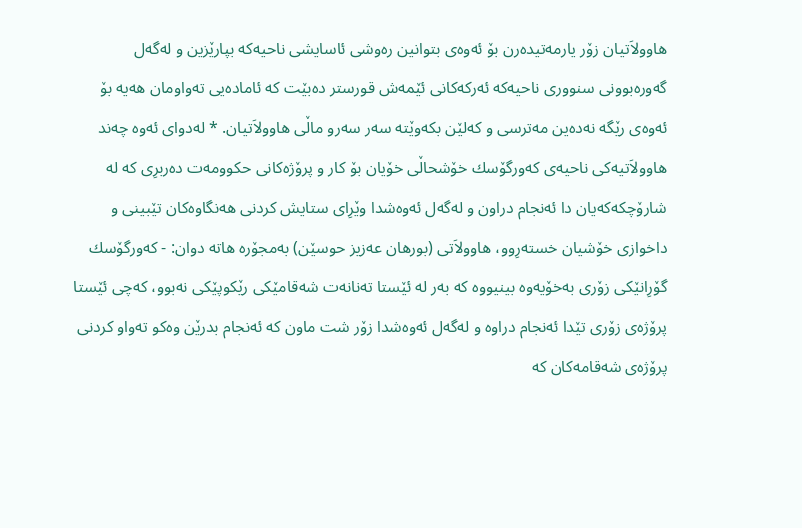هاوولاَتیان زۆر یارمه‌تیده‌رن بۆ ئه‌وه‌ى بتوانین ره‌وشی ئاسایشی ناحیه‌كه‌ بپارێزین و له‌گه‌ل گه‌وره‌بوونى سنوورى ناحیه‌كه‌ ئه‌ركه‌كانى ئێمه‌ش قورستر ده‌بێت كه‌ ئاماده‌یى ته‌واومان هه‌یه‌ بۆ ئه‌وه‌ى رێگه‌ نه‌ده‌ین مه‌ترسی و كه‌لێن بكه‌وێته‌ سه‌ر سه‌رو ماڵى هاوولاَتیان. * له‌دواى ئه‌وه‌ چه‌ند هاوولاَتیه‌كى ناحیه‌ى كه‌ورگۆسك خۆشحاڵى خۆیان بۆ كار و پرۆژه‌كانى حكوومه‌ت ده‌ربرِى كه‌ له‌ شارۆچكه‌كه‌یان دا ئه‌نجام دراون و له‌گه‌ل ئه‌وه‌شدا وێرِاى ستایش كردنى هه‌نگاوه‌كان تێبینى و داخوازى خۆشیان خسته‌رِوو، هاوولاَتى (بورهان عه‌زیز حوسێن) به‌مجۆره‌ هاته‌ دوان: - كه‌ورگۆسك گۆرِانێكى زۆرى به‌خۆیه‌وه‌ بینیووه‌ كه‌ به‌ر له‌ ئێستا ته‌نانه‌ت شه‌قامێكى رێكوپێكى نه‌بوو، كه‌چى ئێستا پرۆژه‌ى زۆرى تێدا ئه‌نجام دراوه‌ و له‌گه‌ل ئه‌وه‌شدا زۆر شت ماون كه‌ ئه‌نجام بدرێن وه‌كو ته‌واو كردنى پرۆژه‌ى شه‌قامه‌كان كه‌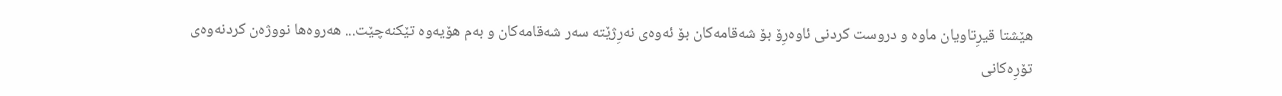هێشتا قیرِتاویان ماوه‌ و دروست كردنى ئاوه‌رِۆ بۆ شه‌قامه‌كان بۆ ئه‌وه‌ى نه‌رِژێته‌ سه‌ر شه‌قامه‌كان و به‌م هۆیه‌وه‌ تێكنه‌چێت... هه‌روه‌ها نووژه‌ن كردنه‌وه‌ى تۆرِه‌كانى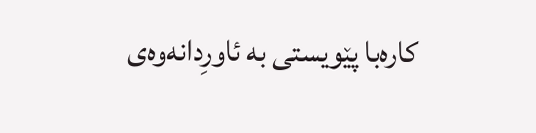كاره‌با پێویستى به‌ ئاورِدانه‌وه‌ى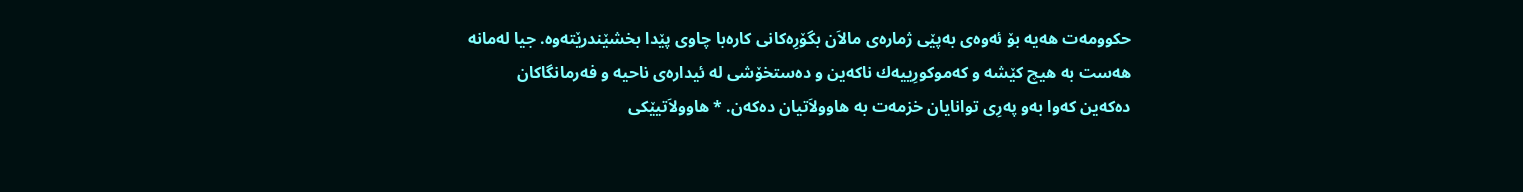حكوومه‌ت هه‌یه‌ بۆ ئه‌وه‌ى به‌پێى ژماره‌ى مالاَن بگۆرِه‌كانى كاره‌با چاوى پێدا بخشێندرێته‌وه‌. جیا له‌مانه‌ هه‌ست به‌ هیچ كێشه‌ و كه‌موكورِییه‌ك ناكه‌ین و ده‌ستخۆشی له‌ ئیداره‌ى ناحیه‌ و فه‌رمانگاكان ده‌كه‌ین كه‌وا به‌و په‌رِى توانایان خزمه‌ت به‌ هاوولاَتیان ده‌كه‌ن. * هاوولاَتیێكى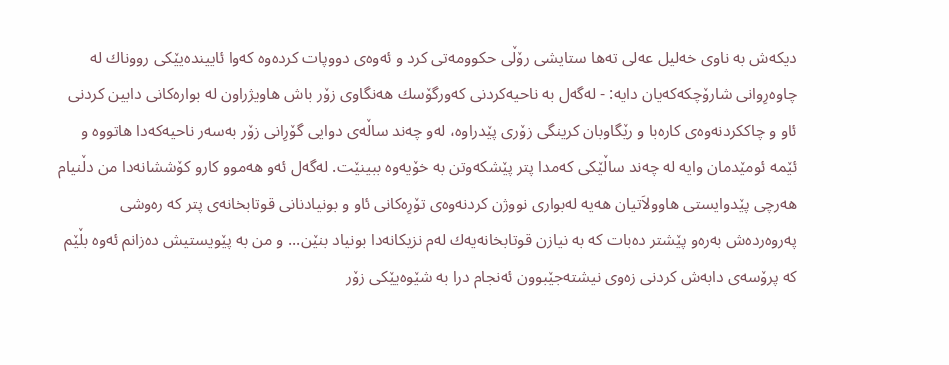دیكه‌ش به‌ ناوى خه‌لیل عه‌لى ته‌ها ستایشی رۆڵى حكوومه‌تى كرد و ئه‌وه‌ى دووپات كرده‌وه‌ كه‌وا ئایینده‌یێكى رووناك له‌ چاوه‌رِوانى شارۆچكه‌كه‌یان دایه‌: - له‌گه‌ل به‌ ناحیه‌كردنى كه‌ورگۆسك هه‌نگاوى زۆر باش هاویژراون له‌ بواره‌كانى دابین كردنى ئاو و چاككردنه‌وه‌ى كاره‌با و رێگاوبان كرینگى زۆرى پێدراوه‌، له‌و چه‌ند ساڵه‌ى دوایى گۆرِانى زۆر به‌سه‌ر ناحیه‌كه‌دا هاتووه‌ و ئێمه‌ ئومێدمان وایه‌ له‌ چه‌ند ساڵێكى كه‌مدا پتر پێشكه‌وتن به‌ خۆیه‌وه‌ ببینێت. له‌گه‌ل ئه‌و هه‌موو كارو كۆششانه‌دا من دڵنیام هه‌رچى پێدوایستى هاوولاَتیان هه‌یه‌ له‌بوارى نووژن كردنه‌وه‌ى تۆرِه‌كانى ئاو و بونیادنانى قوتابخانه‌ى پتر كه‌ ره‌وشی په‌روه‌رده‌ش به‌ره‌و پێشتر ده‌بات كه‌ به‌ نیازن قوتابخانه‌یه‌ك له‌م نزیكانه‌دا بونیاد بنێن... و من به‌ پێویستیش ده‌زانم ئه‌وه‌ بڵێم كه‌ پرۆسه‌ى دابه‌ش كردنى زه‌وى نیشته‌جێبوون ئه‌نجام درا به‌ شێوه‌یێكى زۆر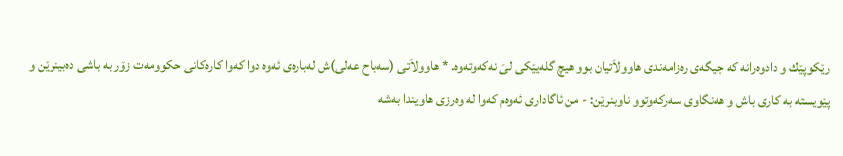رێكوپێك و دادوه‌رانه‌ كه‌ جیگه‌ى ره‌زامه‌ندى هاوولاَتیان بوو هیچ گله‌یێكى لىَ نه‌كه‌وته‌وه‌. * هاوولاَتى (سه‌باح عه‌لى)ش له‌باره‌ى ئه‌وه‌ دوا كه‌وا كاره‌كانى حكوومه‌ت زۆر به‌ باشی ده‌بینرێن و پێویسته‌ به‌ كاری باش و هه‌نگاوى سه‌ركه‌وتوو ناوبنرێن: - من ئاگادارى ئه‌وه‌م كه‌وا له‌ وه‌رزى هاویندا به‌شه‌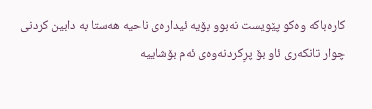كاره‌باكه‌ وه‌كو پێویست نه‌بوو بۆیه‌ ئیداره‌ى ناحیه‌ هه‌ستا به‌ دابین كردنى چوار تانكه‌رى ئاو بۆ پرِكردنه‌وه‌ى ئه‌م بۆشاییه‌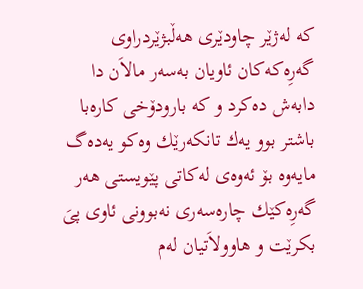كه‌ له‌ژێر چاودێرى هه‌ڵبژێردراوى گه‌رِه‌كه‌كان ئاویان به‌سه‌ر مالاَن دا دابه‌ش ده‌كرد و كه‌ بارودۆخى كاره‌با باشتر بوو یه‌ك تانكه‌رێك وه‌كو یه‌ده‌گ مایه‌وه‌ بۆ ئه‌وه‌ى له‌كاتى پێویستى هه‌ر گه‌رِه‌كێك چاره‌سه‌رى نه‌بوونى ئاوى پىَ بكرێت و هاوولاَتیان له‌م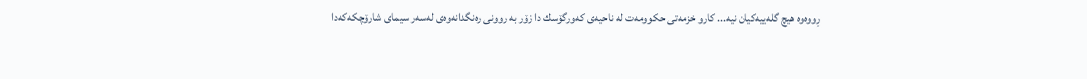رِووه‌وه‌ هیچ گله‌ییه‌كیان نیه‌... كارو خزمه‌تى حكوومه‌ت له‌ ناحیه‌ى كه‌ورگۆسك دا زۆر به‌ روونى ره‌نگدانه‌وه‌ى له‌سه‌ر سیماى شارۆچكه‌كه‌دا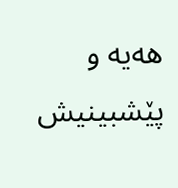هه‌یه‌ و پێشبینیش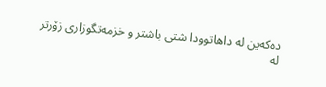ده‌كه‌ین له‌ داهاتوودا شتى باشتر و خزمه‌تگوزارى زۆرتر له‌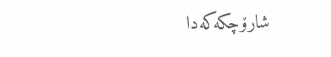شارۆچكه‌كه‌دا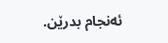ئه‌نجام بدرێن.